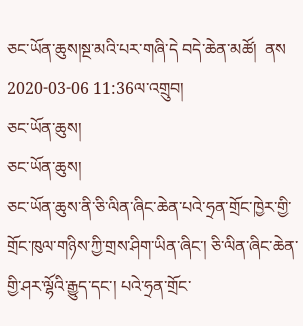ཅང་ཡོན་ཆུས།སྔ་མའི་པར་གཞི་དེ བདེ་ཆེན་མཚོ།  ནས 2020-03-06 11:36ལ་འགྲུབ།
ཅང་ཡོན་ཆུས།
ཅང་ཡོན་ཆུས།
ཅང་ཡོན་ཆུས་ནི་ཅི་ལིན་ཞིང་ཆེན་པའེ་ཧྲན་གྲོང་ཁྱེར་གྱི་གྲོང་ཁུལ་གཉིས་ཀྱི་གྲས་ཤིག་ཡིན་ཞིང་། ཅི་ལིན་ཞིང་ཆེན་གྱི་ཤར་ལྷོའི་རྒྱུད་དང་། པའེ་ཧྲན་གྲོང་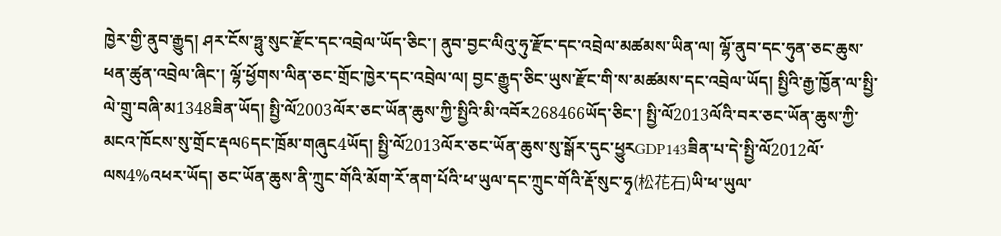ཁྱེར་གྱི་ནུབ་རྒྱུད། ཤར་ངོས་ཧྥུ་སུང་རྫོང་དང་འབྲེལ་ཡོད་ཅིང་། ནུབ་བྱང་ལིའུ་ཧུ་རྫོང་དང་འབྲེལ་མཚམས་ཡིན་ལ། ལྷོ་ནུབ་དང་ཧུན་ཅང་ཆུས་ཕན་ཚུན་འབྲེལ་ཞིང་། ལྷོ་ཕྱོགས་ལིན་ཅང་གྲོང་ཁྱེར་དང་འབྲེལ་ལ། བྱང་རྒྱུད་ཅིང་ཡུས་རྫོང་གི་ས་མཚམས་དང་འབྲེལ་ཡོད། སྤྱིའི་རྒྱ་ཁྱོན་ལ་སྤྱི་ལེ་གྲུ་བཞི་མ1348ཟིན་ཡོད། སྤྱི་ལོ2003ལོར་ཅང་ཡོན་ཆུས་ཀྱི་སྤྱིའི་མི་འབོར268466ཡོད་ཅིང་། སྤྱི་ལོ2013ལོའི་བར་ཅང་ཡོན་ཆུས་ཀྱི་མངའ་ཁོངས་སུ་གྲོང་རྡལ6དང་ཁྲོམ་གཞུང4ཡོད། སྤྱི་ལོ2013ལོར་ཅང་ཡོན་ཆུས་སུ་སྒོར་དུང་ཕྱུརGDP143ཟིན་པ་དེ་སྤྱི་ལོ2012ལོ་ལས4%འཕར་ཡོད། ཅང་ཡོན་ཆུས་ནི་ཀྲུང་གོའི་མོག་རོ་ནག་པོའི་ཕ་ཡུལ་དང་ཀྲུང་གོའི་རྡོ་སུང་ཧྭ(松花石)ཡི་ཕ་ཡུལ་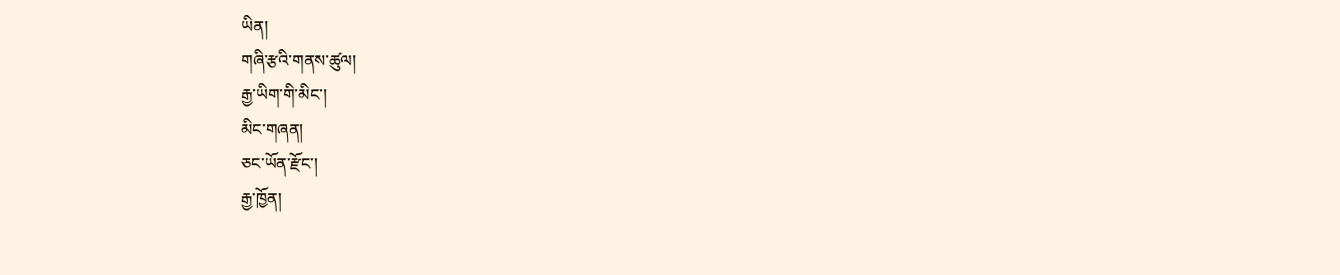ཡིན།
གཞི་རྩའི་གནས་ཚུལ།
རྒྱ་ཡིག་གི་མིང་།
མིང་གཞན།
ཅང་ཡོན་རྫོང་།
རྒྱ་ཁྱོན།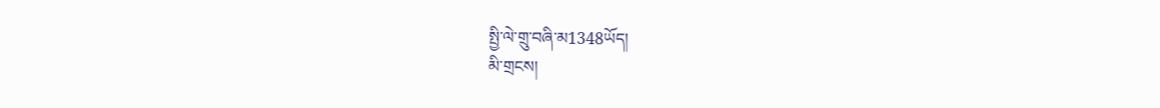སྤྱི་ལེ་གྲུ་བཞི་མ1348ཡོད།
མི་གྲངས།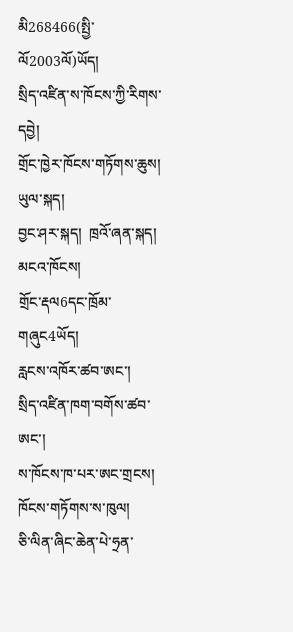མི268466(སྤྱི་ལོ2003ལོ)ཡོད།
སྲིད་འཛིན་ས་ཁོངས་ཀྱི་རིགས་དབྱེ།
གྲོང་ཁྱེར་ཁོངས་གཏོགས་ཆུས།
ཡུལ་སྐད།
བྱང་ཤར་སྐད།  ཁྲའོ་ཞན་སྐད།
མངའ་ཁོངས།
གྲོང་རྡལ6དང་ཁྲོམ་གཞུང4ཡོད།
རླངས་འཁོར་ཚབ་ཨང་།
སྲིད་འཛིན་ཁག་བགོས་ཚབ་ཨང་།
ས་ཁོངས་ཁ་པར་ཨང་གྲངས།
ཁོངས་གཏོགས་ས་ཁུལ།
ཅི་ལིན་ཞིང་ཆེན་པེ་ཧྲན་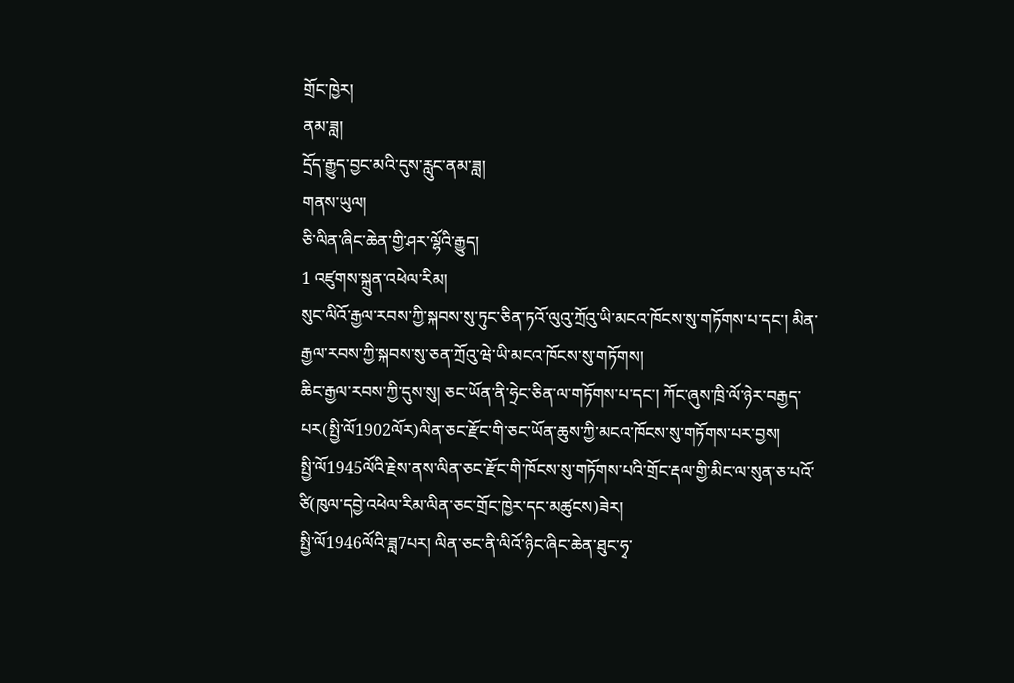གྲོང་ཁྱེར།
ནམ་ཟླ།
དྲོད་རྒྱུད་བྱང་མའི་དུས་རླུང་ནམ་ཟླ།
གནས་ཡུལ།
ཅི་ལིན་ཞིང་ཆེན་གྱི་ཤར་ལྷོའི་རྒྱུད།
1 འཛུགས་སྐྲུན་འཕེལ་རིམ།
སུང་ལིའོ་རྒྱལ་རབས་ཀྱི་སྐབས་སུ་ཏུང་ཅིན་ཏའོ་ལུའུ་ཀྲོའུ་ཡི་མངའ་ཁོངས་སུ་གཏོགས་པ་དང་། མིན་རྒྱལ་རབས་ཀྱི་སྐབས་སུ་ཅན་ཀྲོའུ་ཝེ་ཡི་མངའ་ཁོངས་སུ་གཏོགས།
ཆིང་རྒྱལ་རབས་ཀྱི་དུས་སུ། ཅང་ཡོན་ནི་ཧྲེང་ཅིན་ལ་གཏོགས་པ་དང་། ཀོང་ཞུས་ཁྲི་ལོ་ཉེར་བརྒྱད་པར(སྤྱི་ལོ1902ལོར)ལིན་ཅང་རྫོང་གི་ཅང་ཡོན་ཆུས་ཀྱི་མངའ་ཁོངས་སུ་གཏོགས་པར་བྱས།
སྤྱི་ལོ1945ལོའི་རྗེས་ནས་ལིན་ཅང་རྫོང་གི་ཁོངས་སུ་གཏོགས་པའི་གྲོང་རྡལ་གྱི་མིང་ལ་སུན་ཅ་པའོ་ཙི(ཁུལ་དབྱེ་འཕེལ་རིམ་ལིན་ཅང་གྲོང་ཁྱེར་དང་མཚུངས)ཟེར།
སྤྱི་ལོ1946ལོའི་ཟླ7པར། ལིན་ཅང་ནི་ལིའོ་ཉིང་ཞིང་ཆེན་ཐུང་ཧྭ་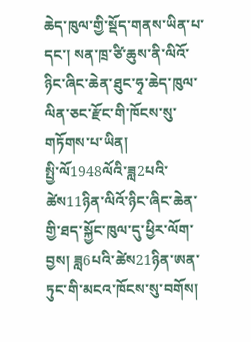ཆེད་ཁུལ་གྱི་སྡོད་གནས་ཡིན་པ་དང་། སན་ཁྲ་ཙི་ཆུས་ནི་ལིའོ་ཉིང་ཞིང་ཆེན་ཐུང་ཧྭ་ཆེད་ཁུལ་ལིན་ཅང་རྫོང་གི་ཁོངས་སུ་གཏོགས་པ་ཡིན།
སྤྱི་ལོ1948ལོའི་ཟླ2པའི་ཚེས11ཉིན་ལིའོ་ཉིང་ཞིང་ཆེན་གྱི་ཐད་སྐྱོང་ཁུལ་དུ་ཕྱིར་ལོག་བྱས། ཟླ6པའི་ཚེས21ཉིན་ཨན་ཏུང་གི་མངའ་ཁོངས་སུ་བགོས།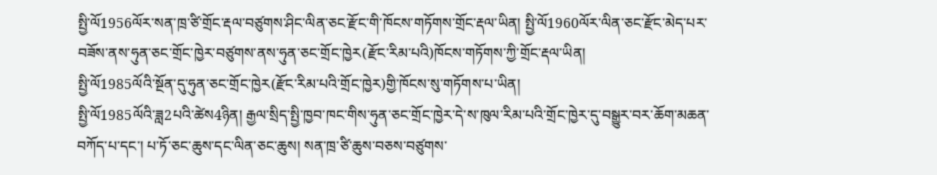སྤྱི་ལོ1956ལོར་སན་ཁྲ་ཙི་གྲོང་རྡལ་བཙུགས་ཤིང་ལིན་ཅང་རྫོང་གི་ཁོངས་གཏོགས་གྲོང་རྡལ་ཡིན། སྤྱི་ལོ1960ལོར་ལིན་ཅང་རྫོང་མེད་པར་བཟོས་ནས་ཧུན་ཅང་གྲོང་ཁྱེར་བཙུགས་ནས་ཧུན་ཅང་གྲོང་ཁྱེར(རྫོང་རིམ་པའི)ཁོངས་གཏོགས་ཀྱི་གྲོང་རྡལ་ཡིན།
སྤྱི་ལོ1985ལོའི་སྔོན་དུ་ཧུན་ཅང་གྲོང་ཁྱེར(རྫོང་རིམ་པའི་གྲོང་ཁྱེར)གྱི་ཁོངས་སུ་གཏོགས་པ་ཡིན།
སྤྱི་ལོ1985ལོའི་ཟླ2པའི་ཚེས4ཉིན། རྒྱལ་སྲིད་སྤྱི་ཁྱབ་ཁང་གིས་ཧུན་ཅང་གྲོང་ཁྱེར་དེ་ས་ཁུལ་རིམ་པའི་གྲོང་ཁྱེར་དུ་བསྒྱུར་བར་ཆོག་མཆན་བཀོད་པ་དང་། པ་ཏོ་ཅང་ཆུས་དང་ལིན་ཅང་ཆུས། སན་ཁྲ་ཙི་ཆུས་བཅས་བཙུགས་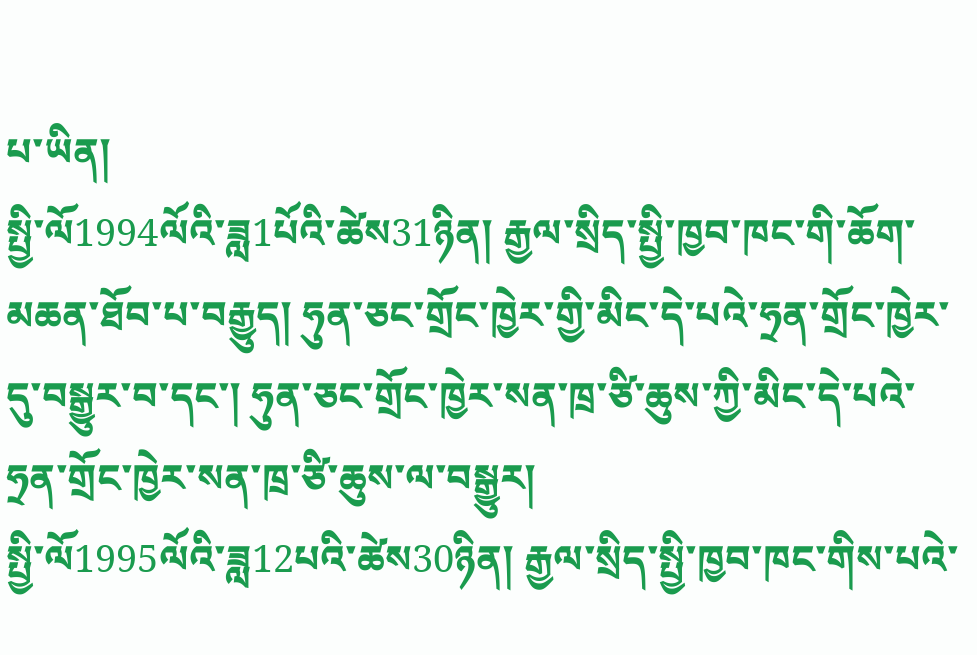པ་ཡིན།
སྤྱི་ལོ1994ལོའི་ཟླ1པོའི་ཚེས31ཉིན། རྒྱལ་སྲིད་སྤྱི་ཁྱབ་ཁང་གི་ཆོག་མཆན་ཐོབ་པ་བརྒྱུད། ཧུན་ཅང་གྲོང་ཁྱེར་གྱི་མིང་དེ་པའེ་ཧྲན་གྲོང་ཁྱེར་དུ་བསྒྱུར་བ་དང་། ཧུན་ཅང་གྲོང་ཁྱེར་སན་ཁྲ་ཙི་ཆུས་ཀྱི་མིང་དེ་པའེ་ཧྲན་གྲོང་ཁྱེར་སན་ཁྲ་ཙི་ཆུས་ལ་བསྒྱུར།
སྤྱི་ལོ1995ལོའི་ཟླ12པའི་ཚེས30ཉིན། རྒྱལ་སྲིད་སྤྱི་ཁྱབ་ཁང་གིས་པའེ་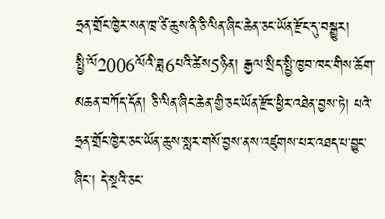ཧྲན་གྲོང་ཁྱེར་སན་ཁྲ་ཙི་ཆུས་ནི་ཅི་ལིན་ཞིང་ཆེན་ཅང་ཡོན་རྫོང་དུ་བསྒྱུར།
སྤྱི་ལོ2006ལོའི་ཟླ6པའི་ཚེས5ཉིན། རྒྱལ་སྲིད་སྤྱི་ཁྱབ་ཁང་གིས་ཆོག་མཆན་བཀོད་དོན། ཅི་ལིན་ཞིང་ཆེན་གྱི་ཅང་ཡོན་རྫོང་ཕྱིར་འཐེན་བྱས་ཏེ། པའེ་ཧྲན་གྲོང་ཁྱེར་ཅང་ཡོན་ཆུས་སླར་གསོ་བྱས་ནས་འཛུགས་པར་འཐད་པ་བྱུང་ཞིང་། དེ་སྔའི་ཅང་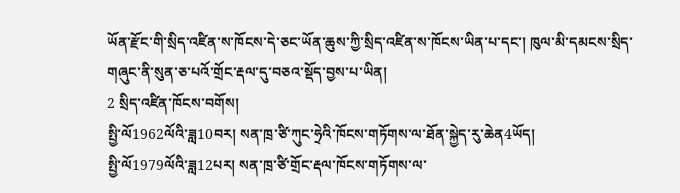ཡོན་རྫོང་གི་སྲིད་འཛིན་ས་ཁོངས་དེ་ཅང་ཡོན་ཆུས་ཀྱི་སྲིད་འཛིན་ས་ཁོངས་ཡིན་པ་དང་། ཁུལ་མི་དམངས་སྲིད་གཞུང་ནི་སུན་ཅ་པའོ་གྲོང་རྡལ་དུ་བཅའ་སྡོད་བྱས་པ་ཡིན།
2 སྲིད་འཛིན་ཁོངས་བགོས།
སྤྱི་ལོ1962ལོའི་ཟླ10བར། སན་ཁྲ་ཙི་ཀུང་ཧྲེའི་ཁོངས་གཏོགས་ལ་ཐོན་སྐྱེད་རུ་ཆེན4ཡོད།
སྤྱི་ལོ1979ལོའི་ཟླ12པར། སན་ཁྲ་ཙི་གྲོང་རྡལ་ཁོངས་གཏོགས་ལ་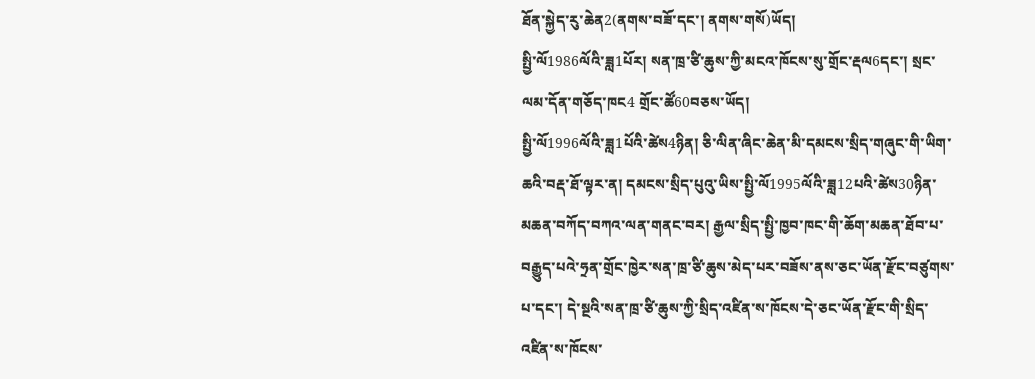ཐོན་སྐྱེད་རུ་ཆེན2(ནགས་བཟོ་དང་། ནགས་གསོ)ཡོད།
སྤྱི་ལོ1986ལོའི་ཟླ1པོར། སན་ཁྲ་ཙི་ཆུས་ཀྱི་མངའ་ཁོངས་སུ་གྲོང་རྡལ6དང་། སྲང་ལམ་དོན་གཅོད་ཁང4 གྲོང་ཚོ60བཅས་ཡོད།
སྤྱི་ལོ1996ལོའི་ཟླ1པོའི་ཚེས4ཉིན། ཅི་ལིན་ཞིང་ཆེན་མི་དམངས་སྲིད་གཞུང་གི་ཡིག་ཆའི་བརྡ་ཐོ་ལྟར་ན། དམངས་སྲིད་པུའུ་ཡིས་སྤྱི་ལོ1995ལོའི་ཟླ12པའི་ཚེས30ཉིན་མཆན་བཀོད་བཀའ་ལན་གནང་བར། རྒྱལ་སྲིད་སྤྱི་ཁྱབ་ཁང་གི་ཆོག་མཆན་ཐོབ་པ་བརྒྱུད་པའེ་ཧྲན་གྲོང་ཁྱེར་སན་ཁྲ་ཙི་ཆུས་མེད་པར་བཟོས་ནས་ཅང་ཡོན་རྫོང་བཙུགས་པ་དང་། དེ་སྔའི་སན་ཁྲ་ཙི་ཆུས་ཀྱི་སྲིད་འཛིན་ས་ཁོངས་དེ་ཅང་ཡོན་རྫོང་གི་སྲིད་འཛིན་ས་ཁོངས་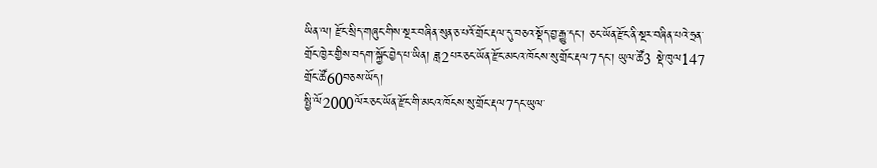ཡིན་ལ། རྫོང་སྲིད་གཞུང་གིས་སྔར་བཞིན་སུན་ཅ་པའོ་གྲོང་རྡལ་དུ་བཅའ་སྡོད་བྱ་རྒྱུ་དང་། ཅང་ཡོན་རྫོང་ནི་སྔར་བཞིན་པའེ་ཧྲན་གྲོང་ཁྱེར་གྱིས་བདག་སྐྱོང་བྱེད་པ་ཡིན། ཟླ2པར་ཅང་ཡོན་རྫོང་མངའ་ཁོངས་སུ་གྲོང་རྡལ7དང་། ཡུལ་ཚོ3 སྡེ་ཁུལ147 གྲོང་ཚོ60བཅས་ཡོད།
སྤྱི་ལོ2000ལོར་ཅང་ཡོན་རྫོང་གི་མངའ་ཁོངས་སུ་གྲོང་རྡལ7དང་ཡུལ་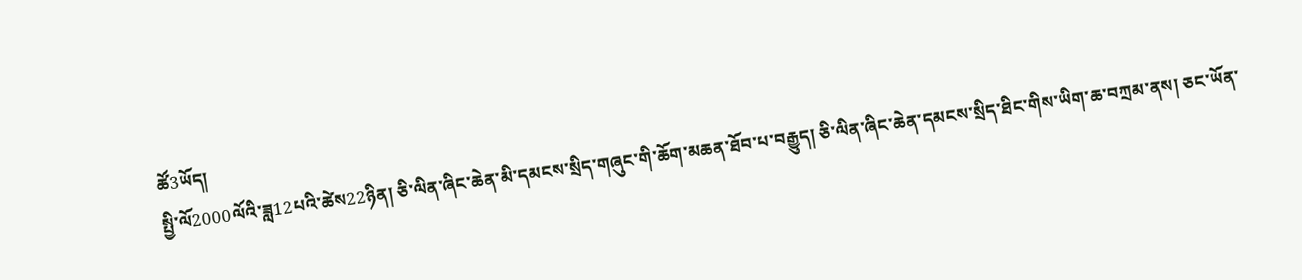ཚོ3ཡོད།
སྤྱི་ལོ2000ལོའི་ཟླ12པའི་ཚེས22ཉིན། ཅི་ལིན་ཞིང་ཆེན་མི་དམངས་སྲིད་གཞུང་གི་ཆོག་མཆན་ཐོབ་པ་བརྒྱུད། ཅི་ལིན་ཞིང་ཆེན་དམངས་སྲིད་ཐིང་གིས་ཡིག་ཆ་བཀྲམ་ནས། ཅང་ཡོན་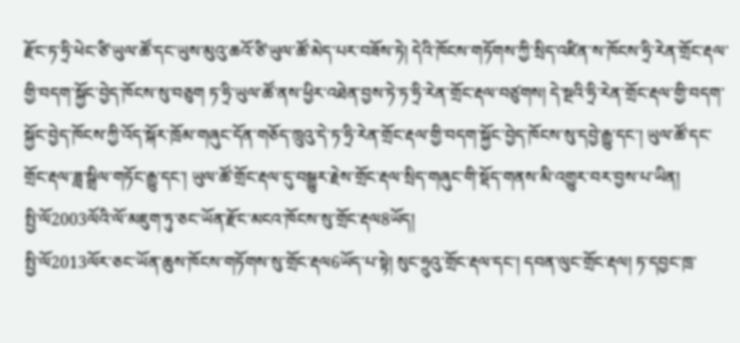རྫོང་ཏ་ཧྲི་ཕེང་ཙི་ཡུལ་ཚོ་དང་ཡུས་མུའུ་ཆའོ་ཙི་ཡུལ་ཚོ་མེད་པར་བཟོས་ཏེ། དེའི་ཁོངས་གཏོགས་ཀྱི་སྲིད་འཛིན་ས་ཁོངས་ཧྲི་རེན་གྲོང་རྡལ་གྱི་བདག་སྐྱོང་བྱེད་ཁོངས་སུ་བཅུག ཏ་ཧྲི་ཡུལ་ཚོ་ནས་ཕྱིར་འཐེན་བྱས་ཏེ་ཏ་ཧྲི་རེན་གྲོང་རྡལ་བཙུགས། དེ་སྔའི་ཧྲི་རེན་གྲོང་རྡལ་གྱི་བདག་སྐྱོང་བྱེད་ཁོངས་ཀྱི་འོད་སྐོར་ཁྲོམ་གཞུང་དོན་གཅོད་ཁྲུའུ་དེ་ཏ་ཧྲི་རེན་གྲོང་རྡལ་གྱི་བདག་སྐྱོང་བྱེད་ཁོངས་སུ་དབྱེ་རྒྱུ་དང་། ཡུལ་ཚོ་དང་གྲོང་རྡལ་ཟླ་སྒྲིལ་གཏོང་རྒྱུ་དང་། ཡུལ་ཚོ་གྲོང་རྡལ་དུ་བསྒྱུར་རྗེས་གྲོང་རྡལ་སྲིད་གཞུང་གི་སྡོད་གནས་མི་འགྱུར་བར་བྱས་པ་ཡིན།
སྤྱི་ལོ2003ལོའི་ལོ་མཇུག་ཏུ་ཅང་ཡོན་རྫོང་མངའ་ཁོངས་སུ་གྲོང་རྡལ8ཡོད།
སྤྱི་ལོ2013ལོར་ཅང་ཡོན་ཆུས་ཁོངས་གཏོགས་སུ་གྲོང་རྡལ6ཡོད་པ་སྟེ། སུང་ཧྲུའུ་གྲོང་རྡལ་དང་། དབན་ལུང་གྲོང་རྡལ། ཏ་དབྱང་ཁྲ་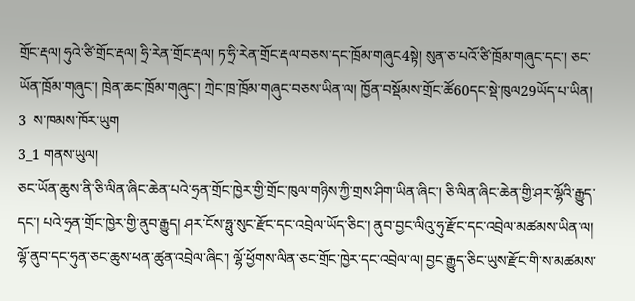གྲོང་རྡལ། ཧུའེ་ཙི་གྲོང་རྡལ། ཧྲི་རེན་གྲོང་རྡལ། ཏ་ཧྲི་རེན་གྲོང་རྡལ་བཅས་དང་ཁྲོམ་གཞུང4སྟེ། སུན་ཅ་པའོ་ཙི་ཁྲོམ་གཞུང་དང་། ཅང་ཡོན་ཁྲོམ་གཞུང་། ཁྲེན་ཆང་ཁྲོམ་གཞུང་། ཀྲེང་ཁྲ་ཁྲོམ་གཞུང་བཅས་ཡིན་ལ། ཁྱོན་བསྡོམས་གྲོང་ཚོ60དང་སྡེ་ཁུལ29ཡོད་པ་ཡིན།
3  ས་ཁམས་ཁོར་ཡུག
3_1 གནས་ཡུལ།
ཅང་ཡོན་ཆུས་ནི་ཅི་ལིན་ཞིང་ཆེན་པའེ་ཧྲན་གྲོང་ཁྱེར་གྱི་གྲོང་ཁུལ་གཉིས་ཀྱི་གྲས་ཤིག་ཡིན་ཞིང་། ཅི་ལིན་ཞིང་ཆེན་གྱི་ཤར་ལྷོའི་རྒྱུད་དང་། པའེ་ཧྲན་གྲོང་ཁྱེར་གྱི་ནུབ་རྒྱུད། ཤར་ངོས་ཧྥུ་སུང་རྫོང་དང་འབྲེལ་ཡོད་ཅིང་། ནུབ་བྱང་ལིའུ་ཧུ་རྫོང་དང་འབྲེལ་མཚམས་ཡིན་ལ། ལྷོ་ནུབ་དང་ཧུན་ཅང་ཆུས་ཕན་ཚུན་འབྲེལ་ཞིང་། ལྷོ་ཕྱོགས་ལིན་ཅང་གྲོང་ཁྱེར་དང་འབྲེལ་ལ། བྱང་རྒྱུད་ཅིང་ཡུས་རྫོང་གི་ས་མཚམས་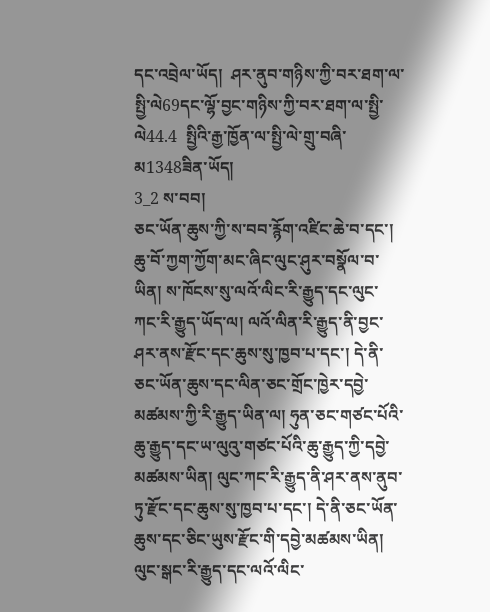དང་འབྲེལ་ཡོད།  ཤར་ནུབ་གཉིས་ཀྱི་བར་ཐག་ལ་སྤྱི་ལེ69དང་ལྷོ་བྱང་གཉིས་ཀྱི་བར་ཐག་ལ་སྤྱི་ལེ44.4  སྤྱིའི་རྒྱ་ཁྱོན་ལ་སྤྱི་ལེ་གྲུ་བཞི་མ1348ཟིན་ཡོད།
3_2 ས་བབ།
ཅང་ཡོན་ཆུས་ཀྱི་ས་བབ་རྙོག་འཛིང་ཆེ་བ་དང་། ཆུ་བོ་ཀྱག་ཀྱོག་མང་ཞིང་ལུང་ཤུར་བསྣོལ་བ་ཡིན། ས་ཁོངས་སུ་ལའོ་ལིང་རི་རྒྱུད་དང་ལུང་ཀང་རི་རྒྱུད་ཡོད་ལ། ལའོ་ལིན་རི་རྒྱུད་ནི་བྱང་ཤར་ནས་རྫོང་དང་ཆུས་སུ་ཁྱབ་པ་དང་། དེ་ནི་ཅང་ཡོན་ཆུས་དང་ལིན་ཅང་གྲོང་ཁྱེར་དབྱེ་མཚམས་ཀྱི་རི་རྒྱུད་ཡིན་ལ། ཧུན་ཅང་གཙང་པོའི་ཆུ་རྒྱུད་དང་ཡ་ལུའུ་གཙང་པོའི་ཆུ་རྒྱུད་ཀྱི་དབྱེ་མཚམས་ཡིན། ལུང་ཀང་རི་རྒྱུད་ནི་ཤར་ནས་ནུབ་ཏུ་རྫོང་དང་ཆུས་སུ་ཁྱབ་པ་དང་། དེ་ནི་ཅང་ཡོན་ཆུས་དང་ཅིང་ཡུས་རྫོང་གི་དབྱེ་མཚམས་ཡིན། ལུང་སྒང་རི་རྒྱུད་དང་ལའོ་ལིང་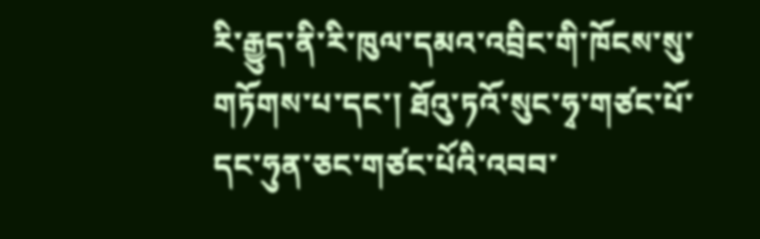རི་རྒྱུད་ནི་རི་ཁུལ་དམའ་འབྲིང་གི་ཁོངས་སུ་གཏོགས་པ་དང་། ཐོའུ་ཏའོ་སུང་ཧྭ་གཙང་པོ་དང་ཧུན་ཅང་གཙང་པོའི་འབབ་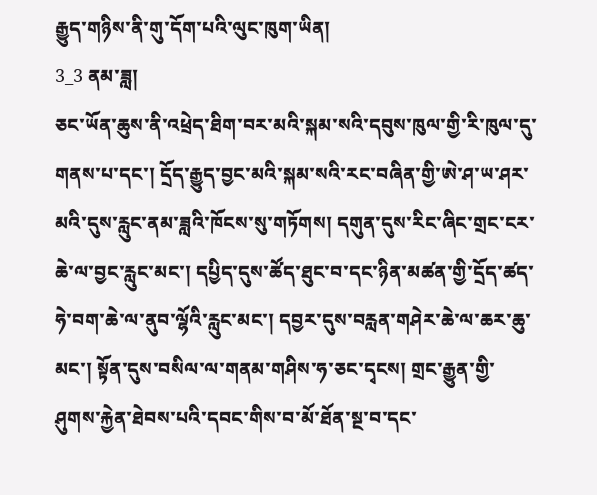རྒྱུད་གཉིས་ནི་གུ་དོག་པའི་ལུང་ཁུག་ཡིན།
3_3 ནམ་ཟླ།
ཅང་ཡོན་ཆུས་ནི་འཕྲེད་ཐིག་བར་མའི་སྐམ་སའི་དབུས་ཁུལ་གྱི་རི་ཁུལ་དུ་གནས་པ་དང་། དྲོད་རྒྱུད་བྱང་མའི་སྐམ་སའི་རང་བཞིན་གྱི་ཨེ་ཤ་ཡ་ཤར་མའི་དུས་རླུང་ནམ་ཟླའི་ཁོངས་སུ་གཏོགས། དགུན་དུས་རིང་ཞིང་གྲང་ངར་ཆེ་ལ་བྱང་རླུང་མང་། དཔྱིད་དུས་ཚོད་ཐུང་བ་དང་ཉིན་མཚན་གྱི་དྲོད་ཚད་ཧེ་བག་ཆེ་ལ་ནུབ་ལྷོའི་རླུང་མང་། དབྱར་དུས་བརླན་གཤེར་ཆེ་ལ་ཆར་ཆུ་མང་། སྟོན་དུས་བསིལ་ལ་གནམ་གཤིས་ཧ་ཅང་དྭངས། གྲང་རྒྱུན་གྱི་ཤུགས་རྐྱེན་ཐེབས་པའི་དབང་གིས་བ་མོ་ཐོན་སྔ་བ་དང་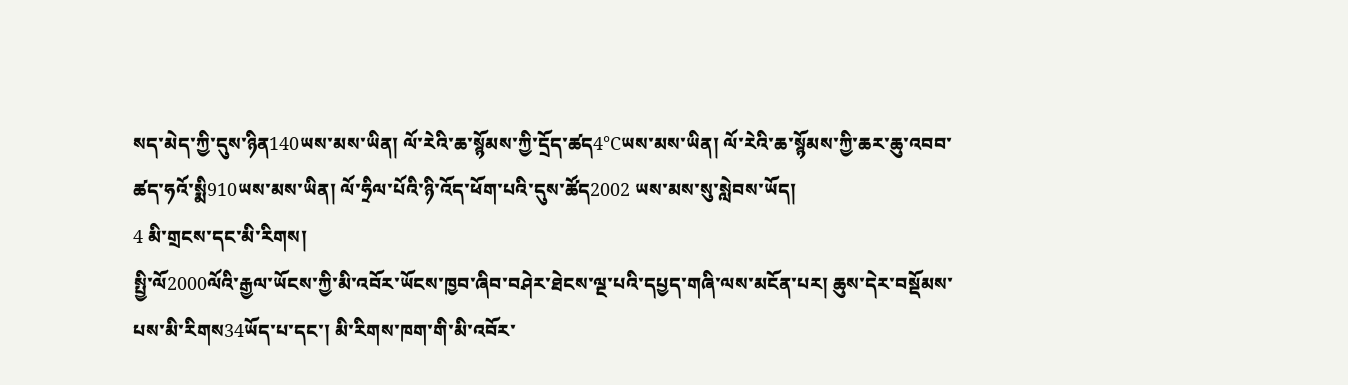སད་མེད་ཀྱི་དུས་ཉིན140ཡས་མས་ཡིན། ལོ་རེའི་ཆ་སྙོམས་ཀྱི་དྲོད་ཚད4℃ཡས་མས་ཡིན། ལོ་རེའི་ཆ་སྙོམས་ཀྱི་ཆར་ཆུ་འབབ་ཚད་ཧའོ་སྨི910ཡས་མས་ཡིན། ལོ་ཧྲིལ་པོའི་ཉི་འོད་ཕོག་པའི་དུས་ཚོད2002 ཡས་མས་སུ་སླེབས་ཡོད།
4 མི་གྲངས་དང་མི་རིགས།
སྤྱི་ལོ2000ལོའི་རྒྱལ་ཡོངས་ཀྱི་མི་འབོར་ཡོངས་ཁྱབ་ཞིབ་བཤེར་ཐེངས་ལྔ་པའི་དཔྱད་གཞི་ལས་མངོན་པར། ཆུས་དེར་བསྡོམས་པས་མི་རིགས34ཡོད་པ་དང་། མི་རིགས་ཁག་གི་མི་འབོར་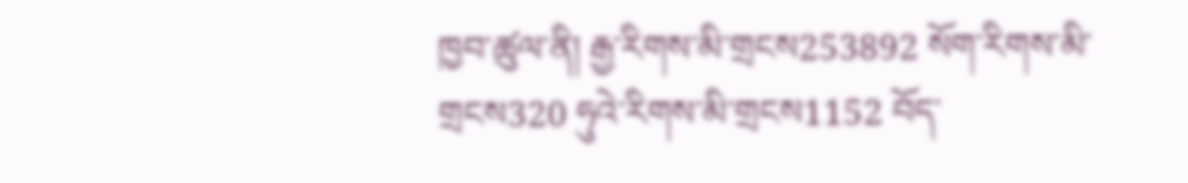ཁྱབ་ཚུལ་ནི། རྒྱ་རིགས་མི་གྲངས253892 སོག་རིགས་མི་གྲངས320 ཧུའེ་རིགས་མི་གྲངས1152 བོད་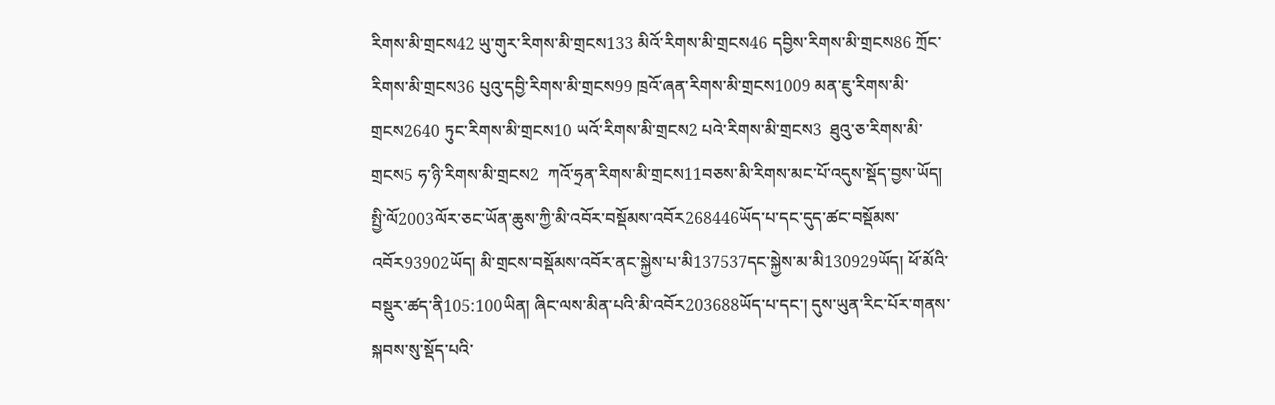རིགས་མི་གྲངས42 ཡུ་གུར་རིགས་མི་གྲངས133 མིའོ་རིགས་མི་གྲངས46 དབྱིས་རིགས་མི་གྲངས86 ཀྲོང་རིགས་མི་གྲངས36 པུའུ་དབྱི་རིགས་མི་གྲངས99 ཁྲའོ་ཞན་རིགས་མི་གྲངས1009 མན་ཇུ་རིགས་མི་གྲངས2640 ཏུང་རིགས་མི་གྲངས10 ཡའོ་རིགས་མི་གྲངས2 པའེ་རིགས་མི་གྲངས3  ཐུའུ་ཅ་རིགས་མི་གྲངས5 ཧ་ཉི་རིགས་མི་གྲངས2  ཀའོ་ཧྲན་རིགས་མི་གྲངས11བཅས་མི་རིགས་མང་པོ་འདུས་སྡོད་བྱས་ཡོད།
སྤྱི་ལོ2003ལོར་ཅང་ཡོན་ཆུས་ཀྱི་མི་འབོར་བསྡོམས་འབོར268446ཡོད་པ་དང་དུད་ཚང་བསྡོམས་འབོར93902ཡོད། མི་གྲངས་བསྡོམས་འབོར་ནང་སྐྱེས་པ་མི137537དང་སྐྱེས་མ་མི130929ཡོད། ཕོ་མོའི་བསྡུར་ཚད་ནི105:100ཡིན། ཞིང་ལས་མིན་པའི་མི་འབོར203688ཡོད་པ་དང་། དུས་ཡུན་རིང་པོར་གནས་སྐབས་སུ་སྡོད་པའི་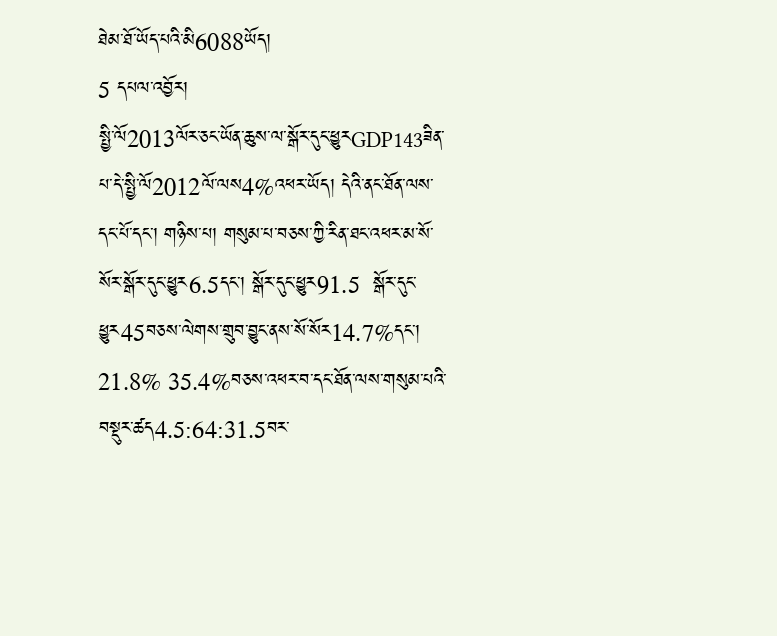ཐེམ་ཐོ་ཡོད་པའི་མི6088ཡོད།
5 དཔལ་འབྱོར།
སྤྱི་ལོ2013ལོར་ཅང་ཡོན་ཆུས་ལ་སྒོར་དུང་ཕྱུརGDP143ཟིན་པ་དེ་སྤྱི་ལོ2012ལོ་ལས4%འཕར་ཡོད། དེའི་ནང་ཐོན་ལས་དང་པོ་དང་། གཉིས་པ། གསུམ་པ་བཅས་ཀྱི་རིན་ཐང་འཕར་མ་སོ་སོར་སྒོར་དུང་ཕྱུར6.5དང་། སྒོར་དུང་ཕྱུར91.5  སྒོར་དུང་ཕྱུར45བཅས་ལེགས་གྲུབ་བྱུང་ནས་སོ་སོར14.7%དང་། 21.8% 35.4%བཅས་འཕར་བ་དང་ཐོན་ལས་གསུམ་པའི་བསྡུར་ཚད4.5:64:31.5བར་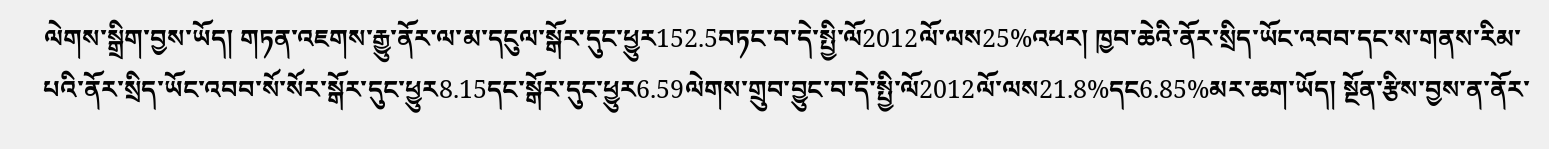ལེགས་སྒྲིག་བྱས་ཡོད། གཏན་འཇགས་རྒྱུ་ནོར་ལ་མ་དངུལ་སྒོར་དུང་ཕྱུར152.5བཏང་བ་དེ་སྤྱི་ལོ2012ལོ་ལས25%འཕར། ཁྱབ་ཆེའི་ནོར་སྲིད་ཡོང་འབབ་དང་ས་གནས་རིམ་པའི་ནོར་སྲིད་ཡོང་འབབ་སོ་སོར་སྒོར་དུང་ཕྱུར8.15དང་སྒོར་དུང་ཕྱུར6.59ལེགས་གྲུབ་བྱུང་བ་དེ་སྤྱི་ལོ2012ལོ་ལས21.8%དང6.85%མར་ཆག་ཡོད། སྔོན་རྩིས་བྱས་ན་ནོར་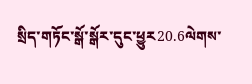སྲིད་གཏོང་སྒོ་སྒོར་དུང་ཕྱུར20.6ལེགས་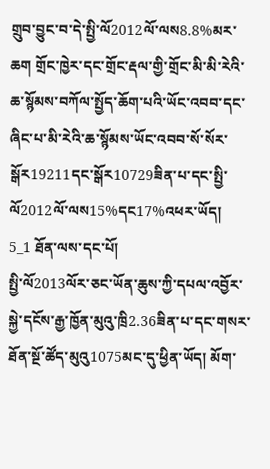གྲུབ་བྱུང་བ་དེ་སྤྱི་ལོ2012ལོ་ལས8.8%མར་ཆག གྲོང་ཁྱེར་དང་གྲོང་རྡལ་གྱི་གྲོང་མི་མི་རེའི་ཆ་སྙོམས་བཀོལ་སྤྱོད་ཆོག་པའི་ཡོང་འབབ་དང་ཞིང་པ་མི་རེའི་ཆ་སྙོམས་ཡོང་འབབ་སོ་སོར་སྒོར19211དང་སྒོར10729ཟིན་པ་དང་སྤྱི་ལོ2012ལོ་ལས15%དང17%འཕར་ཡོད།
5_1 ཐོན་ལས་དང་པོ།
སྤྱི་ལོ2013ལོར་ཅང་ཡོན་ཆུས་ཀྱི་དཔལ་འབྱོར་སྐྱེ་དངོས་རྒྱ་ཁྱོན་མུའུ་ཁྲི2.36ཟིན་པ་དང་གསར་ཐོན་སྔོ་ཚོད་མུའུ1075མང་དུ་ཕྱིན་ཡོད། མོག་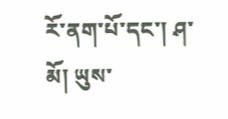རོ་ནག་པོ་དང་། ཤ་མོ། ཡུས་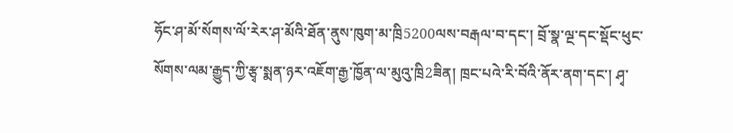ཧོང་ཤ་མོ་སོགས་ལོ་རེར་ཤ་མོའི་ཐོན་ནུས་ཁུག་མ་ཁྲི5200ལས་བརྒལ་བ་དང་། བྲོ་སྣ་ལྔ་དང་སྡོང་ཕུང་སོགས་ལམ་རྒྱུད་ཀྱི་རྩྭ་སྨན་ཉར་འཇོག་རྒྱ་ཁྱོན་ལ་མུའུ་ཁྲི2ཟིན། ཁྲང་པའེ་རི་བོའི་ནོར་ནག་དང་། ཤྭ་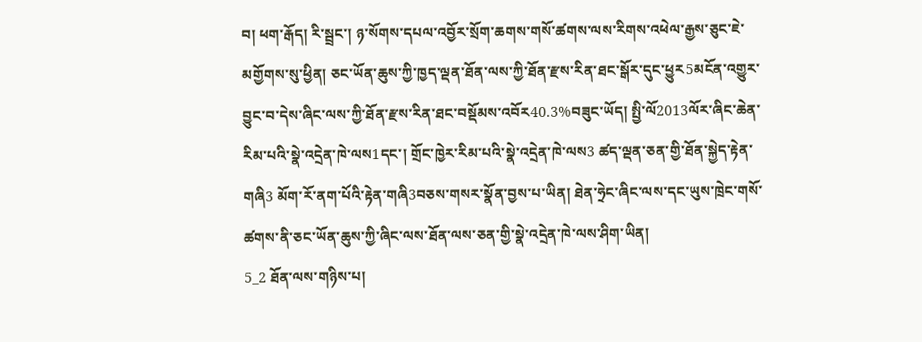བ། ཕག་རྒོད། རི་སྦྲང་། ཉ་སོགས་དཔལ་འབྱོར་སྲོག་ཆགས་གསོ་ཚགས་ལས་རིགས་འཕེལ་རྒྱས་ཅུང་ཇེ་མགྱོགས་སུ་ཕྱིན། ཅང་ཡོན་ཆུས་ཀྱི་ཁྱད་ལྡན་ཐོན་ལས་ཀྱི་ཐོན་རྫས་རིན་ཐང་སྒོར་དུང་ཕྱུར5མངོན་འགྱུར་བྱུང་བ་དེས་ཞིང་ལས་ཀྱི་ཐོན་རྫས་རིན་ཐང་བསྡོམས་འབོར40.3%བཟུང་ཡོད། སྤྱི་ལོ2013ལོར་ཞིང་ཆེན་རིམ་པའི་སྣེ་འདྲེན་ཁེ་ལས1དང་། གྲོང་ཁྱེར་རིམ་པའི་སྣེ་འདྲེན་ཁེ་ལས3 ཚད་ལྡན་ཅན་གྱི་ཐོན་སྐྱེད་རྟེན་གཞི3 མོག་རོ་ནག་པོའི་རྟེན་གཞི3བཅས་གསར་སྣོན་བྱས་པ་ཡིན། ཐེན་ཧྲེང་ཞིང་ལས་དང་ཡུས་ཁྲེང་གསོ་ཚགས་ནི་ཅང་ཡོན་ཆུས་ཀྱི་ཞིང་ལས་ཐོན་ལས་ཅན་གྱི་སྣེ་འདྲེན་ཁེ་ལས་ཤིག་ཡིན།
5_2 ཐོན་ལས་གཉིས་པ།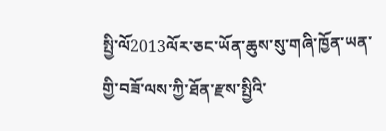སྤྱི་ལོ2013ལོར་ཅང་ཡོན་ཆུས་སུ་གཞི་ཁྱོན་ཡན་གྱི་བཟོ་ལས་ཀྱི་ཐོན་རྫས་སྤྱིའི་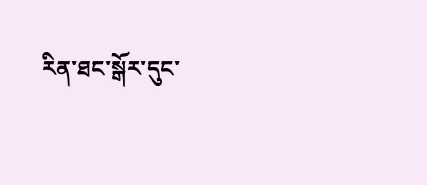རིན་ཐང་སྒོར་དུང་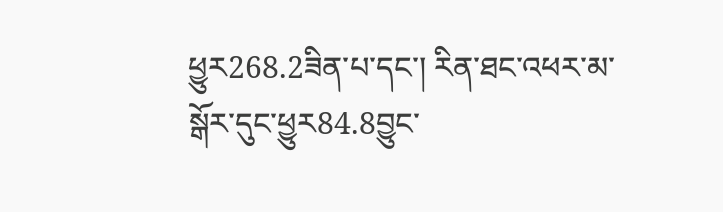ཕྱུར268.2ཟིན་པ་དང་། རིན་ཐང་འཕར་མ་སྒོར་དུང་ཕྱུར84.8བྱུང་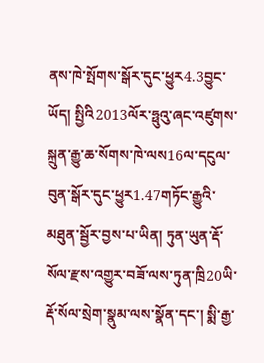ནས་ཁེ་སྤོགས་སྒོར་དུང་ཕྱུར4.3བྱུང་ཡོད། སྤྱིའི2013ལོར་ཧྥུའུ་ཞང་འཛུགས་སྐྲུན་རྒྱུ་ཆ་སོགས་ཁེ་ལས16ལ་དངུལ་བུན་སྒོར་དུང་ཕྱུར1.47གཏོང་རྒྱུའི་མཐུན་སྦྱོར་བྱས་པ་ཡིན། ཏུན་ཡུན་རྡོ་སོལ་རྫས་འགྱུར་བཟོ་ལས་ཏུན་ཁྲི20ཡི་རྡོ་སོལ་སྲེག་སྣུམ་ལས་སྣོན་དང་། སྨི་རྒྱ་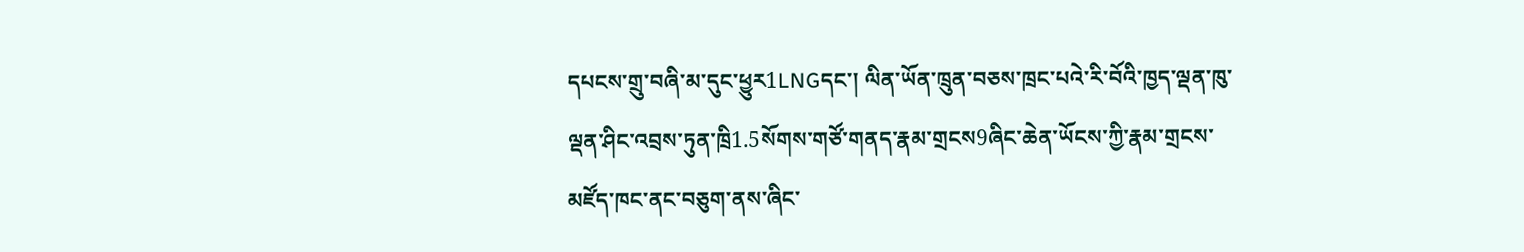དཔངས་གྲུ་བཞི་མ་དུང་ཕྱུར1LNGདང་། ལིན་ཡོན་ཁྲུན་བཅས་ཁྲང་པའེ་རི་བོའི་ཁྱད་ལྡན་ཁུ་ལྡན་ཤིང་འབྲས་ཏུན་ཁྲི1.5སོགས་གཙོ་གནད་རྣམ་གྲངས9ཞིང་ཆེན་ཡོངས་ཀྱི་རྣམ་གྲངས་མཛོད་ཁང་ནང་བཅུག་ནས་ཞིང་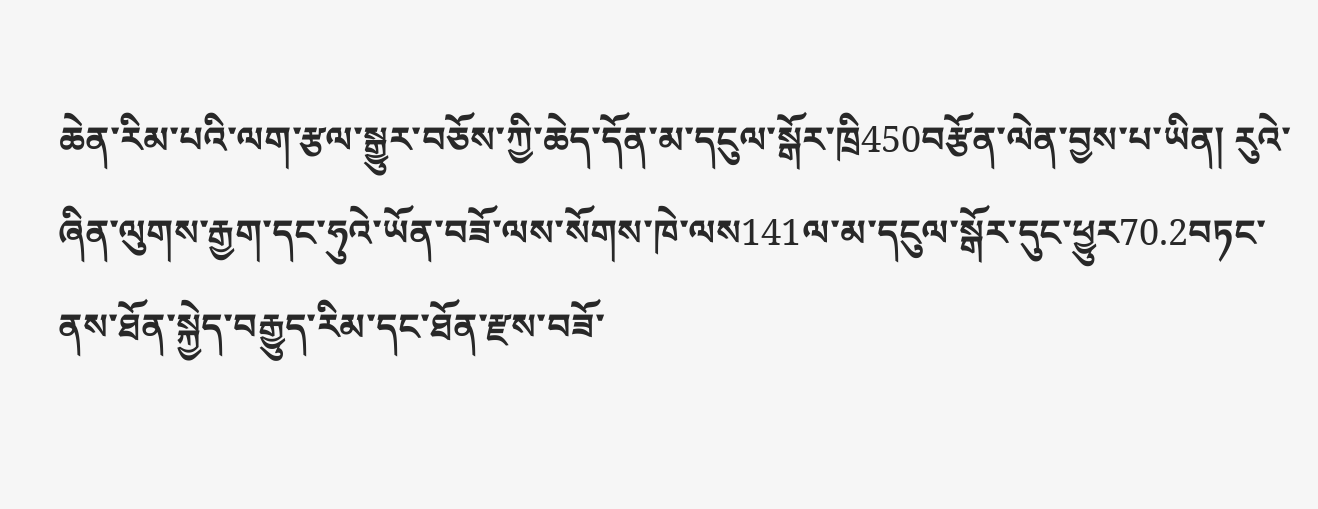ཆེན་རིམ་པའི་ལག་རྩལ་སྒྱུར་བཅོས་ཀྱི་ཆེད་དོན་མ་དངུལ་སྒོར་ཁྲི450བརྩོན་ལེན་བྱས་པ་ཡིན། རུའེ་ཞིན་ལུགས་རྒྱག་དང་ཧུའེ་ཡོན་བཟོ་ལས་སོགས་ཁེ་ལས141ལ་མ་དངུལ་སྒོར་དུང་ཕྱུར70.2བཏང་ནས་ཐོན་སྐྱེད་བརྒྱུད་རིམ་དང་ཐོན་རྫས་བཟོ་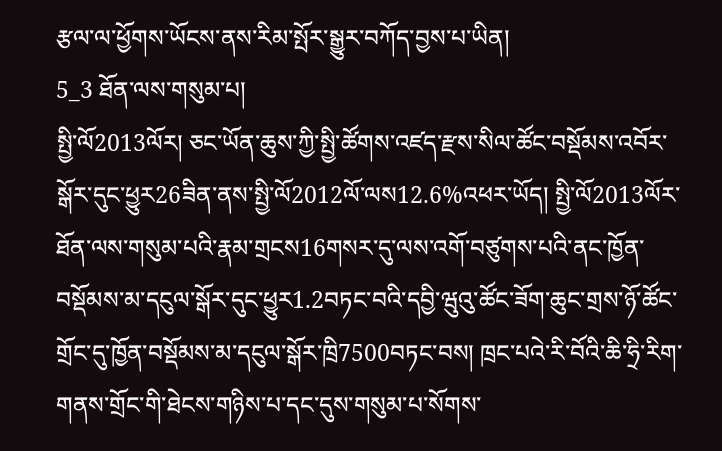རྩལ་ལ་ཕྱོགས་ཡོངས་ནས་རིམ་སྤོར་སྒྱུར་བཀོད་བྱས་པ་ཡིན།
5_3 ཐོན་ལས་གསུམ་པ།
སྤྱི་ལོ2013ལོར། ཅང་ཡོན་ཆུས་ཀྱི་སྤྱི་ཚོགས་འཛད་རྫས་སིལ་ཚོང་བསྡོམས་འབོར་སྒོར་དུང་ཕྱུར26ཟིན་ནས་སྤྱི་ལོ2012ལོ་ལས12.6%འཕར་ཡོད། སྤྱི་ལོ2013ལོར་ཐོན་ལས་གསུམ་པའི་རྣམ་གྲངས16གསར་དུ་ལས་འགོ་བཙུགས་པའི་ནང་ཁྱོན་བསྡོམས་མ་དངུལ་སྒོར་དུང་ཕྱུར1.2བཏང་བའི་དབྱི་ཝུའུ་ཚོང་ཟོག་ཆུང་གྲས་ཉོ་ཚོང་གྲོང་དུ་ཁྱོན་བསྡོམས་མ་དངུལ་སྒོར་ཁྲི7500བཏང་བས། ཁྲང་པའེ་རི་བོའི་ཆི་ཧྲི་རིག་གནས་གྲོང་གི་ཐེངས་གཉིས་པ་དང་དུས་གསུམ་པ་སོགས་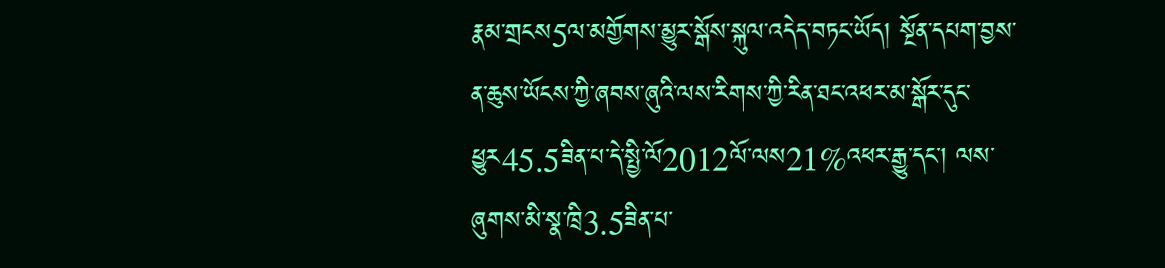རྣམ་གྲངས5ལ་མགྱོགས་མྱུར་སྒོས་སྐུལ་འདེད་བཏང་ཡོད། སྔོན་དཔག་བྱས་ན་ཆུས་ཡོངས་ཀྱི་ཞབས་ཞུའི་ལས་རིགས་ཀྱི་རིན་ཐང་འཕར་མ་སྒོར་དུང་ཕྱུར45.5ཟིན་པ་དེ་སྤྱི་ལོ2012ལོ་ལས21%འཕར་རྒྱུ་དང་། ལས་ཞུགས་མི་སྣ་ཁྲི3.5ཟིན་པ་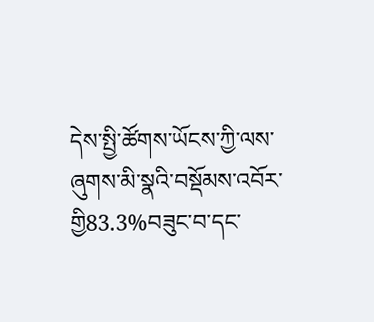དེས་སྤྱི་ཚོགས་ཡོངས་ཀྱི་ལས་ཞུགས་མི་སྣའི་བསྡོམས་འབོར་གྱི83.3%བཟུང་བ་དང་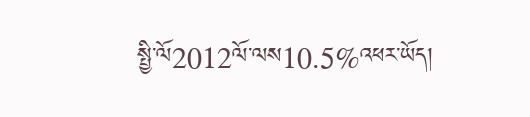སྤྱི་ལོ2012ལོ་ལས10.5%འཕར་ཡོད།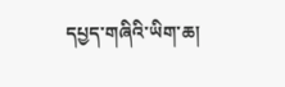དཔྱད་གཞིའི་ཡིག་ཆ།